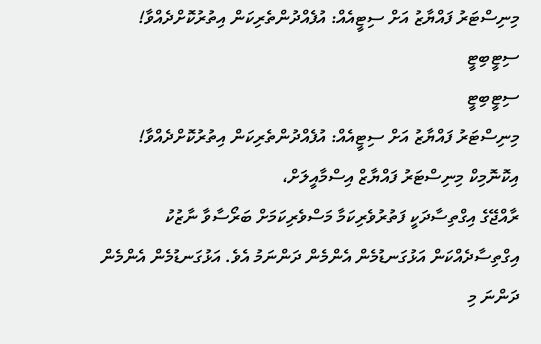މިނިސްޓަރު ފައްޔާޒު އަށް ސިޓީއެއް: އުފެއްދުންތެރިކަން އިތުރުކޮށްދެއްވާ!
ސިޓީބިޓީ
ސިޓީބިޓީ
މިނިސްޓަރު ފައްޔާޒު އަށް ސިޓީއެއް: އުފެއްދުންތެރިކަން އިތުރުކޮށްދެއްވާ!
އިކޮނޮމިކް މިނިސްޓަރު ފައްޔާޒް އިސްމާއީލަށް،
ރާއްޖޭގެ އިގްތިސާދަކީ ފަތުރުވެރިކަމާ މަސްވެރިކަމަށް ބަރޯސާވާ ނާޒުކު އިގްތިސާދެއްކަން އަޅުގަނޑުމެން އެންމެން ދަންނަމު އެވެ. އަޅުގަނޑުމެން އެންމެން ދަންނަ މި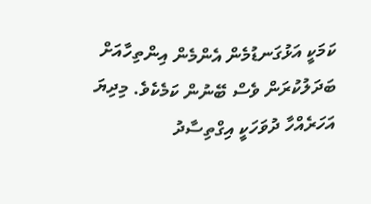ކަމަކީ އަޅުގަނޑުމެން އެންމެން އިންތިހާއަށް ބަދަލުކުރަން ވެސް ބޭނުން ކަމެކެވެ. މިދިޔަ އަހަރެއްހާ ދުވަހަކީ އިގްތިސާދު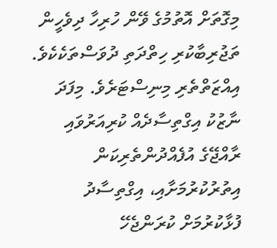މިގޮތަށް އޮތުމުގެ ވޭން ހުރިހާ ދިވެހީން ތަޖުރިބާކުރި ހިތްދަތި ދުވަސްތަކެކެވެ.
އިއްޒަތްތެރި މިނިސްޓަރެވެ. މިފަދަ ނާޒުކު އިގްތިސާދެއް ކުރިއަރުވައި ރާއްޖޭގެ އުފެއްދުންތެރިކަން އިތުރުކުރުމަށާއި، އިގްތިސާދު ފުޅާކުރުމަށް ކުރަންޖެހޭ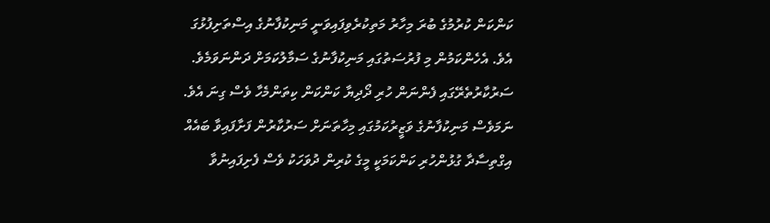ކަންކަން ކުރުމުގެ ބުރަ މިހާރު މަތިކުރެވިފައިވަނީ މަނިކުފާނުގެ އިސްތަށިފުޅުގަ އެވެ. އެހެންކަމުން މި ފުރުސަތުގައި މަނިކުފާނުގެ ސަމާލުކަމަށް ދަންނަވަމެވެ.
ސަރުކާރުތެރޭގައި ފެންނަން ހުރި ދޯދިޔާ ކަންކަން ކިތަންމެހާ ވެސް ގިނަ އެވެ. ނަމަވެސް މަނިކުފާނުގެ ވަޒީރުކަމުގައި މިހާތަނަށް ސަރުކާރުން ފަށާފައިވާ ބައެއް އިގްތިސާދާ ގުޅުންހުރި ކަންކަމަކީ މީގެ ކުރިން ދުވަހަކު ވެސް ފެށިފައިނުވާ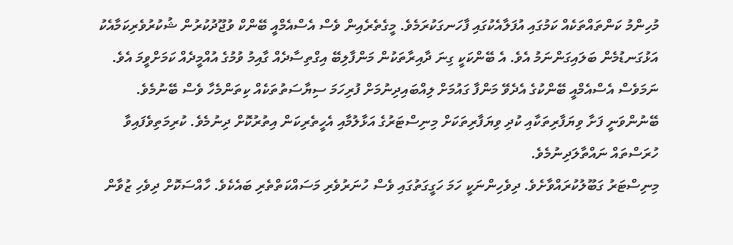މުހިންމު ކަންތައްތަކެއް ކަމުގައި އުފަލާއެކުގައި ފާހަނގަކުރަމެވެ. މީގެތެރެއިން ވެސް އެސްއެމްއީ ބޭންކް ވުޖޫދުކުރުން ޝުކުރުވެރިކަމާއެކު އަޅުގަނޑުމެން ބަލައިގަންނަމު އެވެ. އެ ބޭންކަކީ ގިނަ ދާއިރާތަކުން މަންފާލިބޭ އިގްތިސާދެއް ގާއިމު ވުމުގެ އުއްމީދެއް ކަމަށްވީމަ އެވެ. ނަމަވެސް އެސްއެމްއީ ބޭންކުގެ އެދެވޭ މަންފާ ގައުމަށް ލިއްބައިދިނުމަށް ފުރިހަމަ ސިޔާސަތުތަކެއް ކިތަންމެހާ ވެސް ބޭނުމެވެ. ބޭނުންވަނީ ފަށާ ވިޔަފާރިތަކާއި ކުދި ވިޔަފާރިތަކަށް މިނިސްޓަރުގެ އަޅާލުމާއި އެހީތެރިކަން އިތުރުކޮށް ދިނުމެވެ. ކުރިމަތިވެފައިވާ ހުރަސްތައް ނައްތާލަދިނުމެވެ.
މިނިސްޓަރު ގަބޫލުކުރައްވާށެވެ. ދިވެހިންނަކީ ހަމަ ހަގީގަތުގައި ވެސް ހުނަރުވެރި މަސައްކަތްތެރި ބައެކެވެ. ހާއްސަކޮށް ދިވެހި ޒުވާން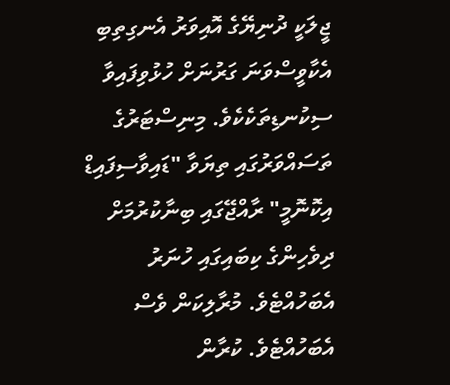ޖީލަކީ ދުނިޔޭގެ އޮއިވަރު އެނގިތިބި އެކާވީސްވަނަ ގަރުނަށް ހުޅުވިފައިވާ ސިކުނޑިތަކެކެވެ. މިނިސްޓަރުގެ ތަސައްވަރުގައި ތިޔަވާ "ޑައިވާސިފައިޑް އިކޮނޮމީ" ރާއްޖޭގައި ބިނާކުރުމަށް ދިވެހިންގެ ކިބައިގައި ހުނަރު އެބަހުއްޓެވެ. މުރާލިކަން ވެސް އެބަހުއްޓެވެ. ކުރާން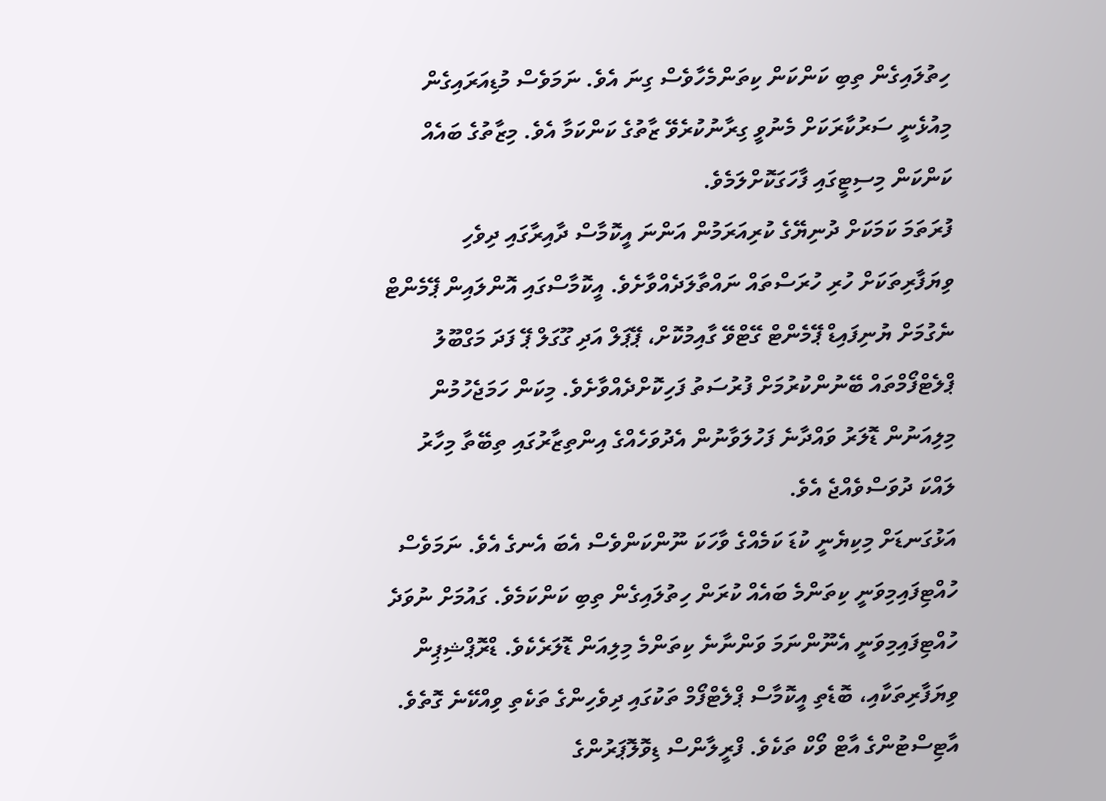ހިތުލައިގެން ތިބި ކަންކަން ކިތަންމެހާވެސް ގިނަ އެވެ. ނަމަވެސް މުޑިއަރައިގެން މިއުޅެނީ ސަރުކާރަކަށް މެނުވީ ގިރާނުކުރެވޭ ޒާތުގެ ކަންކަމާ އެވެ. މިޒާތުގެ ބައެއް ކަންކަން މިސިޓީގައި ފާހަގަކޮށްލަމެވެ.
ފުރަތަމަ ކަމަކަށް ދުނިޔޭގެ ކުރިއަރަމުން އަންނަ އީކޮމާސް ދާއިރާގައި ދިވެހި ވިޔަފާރިތަކަށް ހުރި ހުރަސްތައް ނައްތާލަދެއްވާށެވެ. އީކޮމާސްގައި އޮންލައިން ޕޭމެންޓް ނެގުމަށް ޔުނިފައިޑް ޕޭމެންޓް ގޭޓްވޭ ގާއިމުކޮށް، ޕޭޕަލް އަދި ގޫގަލް ޕޭ ފަދަ މަގްބޫލު ޕްލެޓްފޯމްތައް ބޭނުންކުރުމަށް ފުރުސަތު ފަހިކޮށްދެއްވާށެވެ. މިކަން ހަމަޖެހުމުން މިލިއަނުން ޑޮލަރު ވައްދާނެ ފަހުލަވާނުން އެދުވަހެއްގެ އިންތިޒާރުގައި ތިބޭތާ މިހާރު ލައްކަ ދުވަސްވެއްޖެ އެވެ.
އަޅުގަނޑަށް މިކިޔެނީ ކުޑަ ކަމެއްގެ ވާހަކަ ނޫންކަންވެސް އެބަ އެނގެ އެވެ. ނަމަވެސް ހުއްޓިފައިމިވަނީ ކިތަންމެ ބައެއް ކުރަން ހިތުލައިގެން ތިބި ކަންކަމެވެ. ގައުމަށް ނުވަދެ ހުއްޓިފައިމިވަނީ އެނޫންނަމަ ވަންނާނެ ކިތަންމެ މިލިއަން ޑޮލަރެކެވެ. ޑްރޮޕްޝިޕިން ވިޔަފާރިތަކާއި، ބޮޑެތި އީކޮމާސް ޕްލެޓްފޯމް ތަކުގައި ދިވެހިންގެ ތަކެތި ވިއްކޭނެ ގޮތެވެ. އާޓިސްޓުންގެ އާޓް ވޯކް ތަކެވެ. ފްރީލާންސް ޑިވޮލޮޕަރުންގެ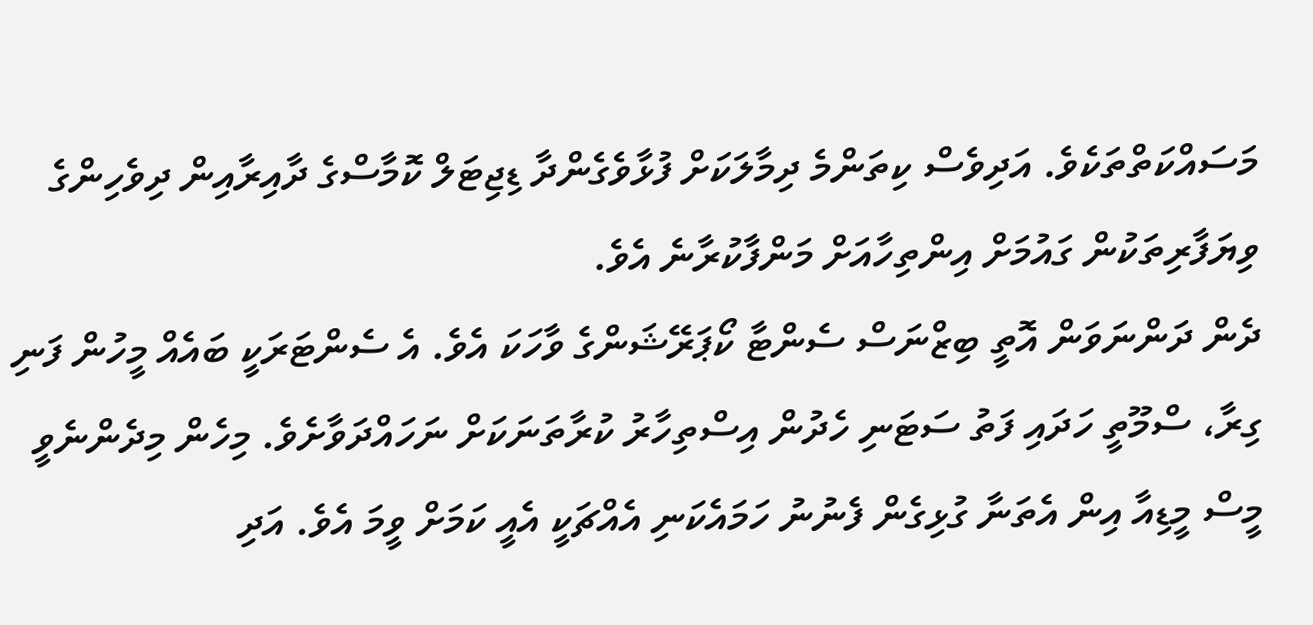މަސައްކަތްތަކެވެ. އަދިވެސް ކިތަންމެ ދިމާލަކަށް ފުޅާވެގެންދާ ޑިޖިޓަލް ކޮމާސްގެ ދާއިރާއިން ދިވެހިންގެ ވިޔަފާރިތަކުން ގައުމަށް އިންތިހާއަށް މަންފާކުރާނެ އެވެ.
ދެން ދަންނަވަން އޮތީ ބިޒްނަސް ސެންޓާ ކޯޕަރޭޝަންގެ ވާހަކަ އެވެ. އެ ސެންޓަރަކީ ބައެއް މީހުން ފަނި ގިރާ، ސްމޫތީ ހަދައި ފަތު ސަޓަނި ހެދުން އިސްތިހާރު ކުރާތަނަކަށް ނަހައްދަވާށެވެ. މިހެން މިދެންނެވީ މީސް މީޑިއާ އިން އެތަނާ ގުޅިގެން ފެނުނު ހަމައެކަނި އެއްޗަކީ އެއީ ކަމަށް ވީމަ އެވެ. އަދި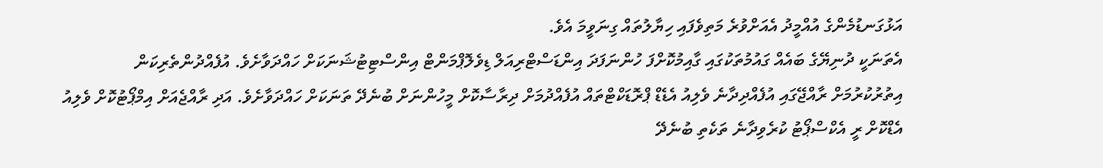އަޅުގަނޑުމެންގެ އުއްމީދު އެއަށްވުރެ މަތިވެފައި ހިޔާލުތައް ގިނަވީމަ އެވެ.
އެތަނަކީ ދުނިޔޭގެ ބައެއް ގައުމުތަކުގައި ގާއިމުކޮށްފަ ހުންނަފަދަ އިންޑަސްޓްރިއަލް ޑިވެލޮޕްމަންޓް އިންސްޓިޓުޝަނަކަށް ހައްދަވާށެވެ. އުފެއްދުންތެރިކަން އިތުރުކުރުމަށް ރާއްޖޭގައި އުފެއްދިދާނެ ވެލިއު އެޑެޑް ޕްރޮޑަކްޓްތައް އުފެއްދުމަށް ދިރާސާކޮށް މީހުންނަށް ބުނެދޭ ތަނަކަށް ހައްދަވާށެވެ. އަދި ރާއްޖެއަށް އިމްޕޯޓުކޮށް ވެލިއު އެޑްކޮށް ރީ އެކްސްޕޯޓު ކުރެވިދާނެ ތަކެތި ބުނެދޭ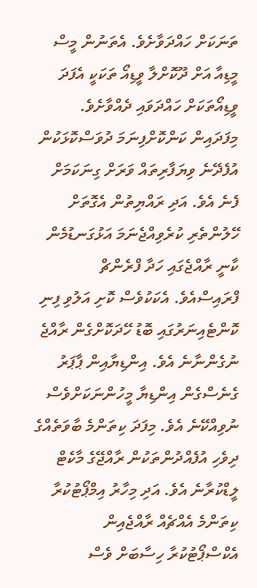ތަނަކަށް ހައްދަވާށެވެ. އެތަނުން މީސް މީޑިއާ އަށް ދޫކޮށްލާ ވީޑިއޯ ތަކަކީ އެފަދަ ވީޑިއޯތަކަށް ހައްދަވައި ދެއްވާށެވެ.
މިފަދައިން ކަންކޮށްފިނަމަ ދުވަސްކޮޅަކުން އުފެދޭނެ ވިޔަފާރިތައް ވަރަށް ގިނަކަމަށް ފެނެ އެވެ. އަދި ރައްޔިތުން އެގޮތަށް ހޭލުންތެރި ކުރެވިއްޖެނަމަ އަޅުގަނޑުމެން ކާނީ ރާއްޖެގައި ހަދާ ފްރެންޗް ފްރައިސްއެވެ. އެކަކުވެސް ކޮށި އަލުވި ފިނި ކޮންޓެއިނަރުގައި ބޮޑު ހޭދަކޮށްގެން ރާއްޖެ ނުގެންނާނެ އެވެ. އިންޑިޔާއިން ޕާޕަރު ގެނެސްގެން އިންޑިޔާ މީހުންނަކަށްވެސް ނުވިއްކޭނެ އެވެ. މިފަދަ ކިތަންމެ ބާވަތެއްގެ ދިވެހި އުފެއްދުންތަކުން ރާއްޖޭގެ މާކެޓް ލީޑްކުރާނެ އެވެ. އަދި މިހާރު އިމްޕޯޓުކުރާ ކިތަންމެ އެއްޗެއް ރާއްޖެއިން އެކްސްޕޯޓުކުރާ ހިސާބަށް ވެސް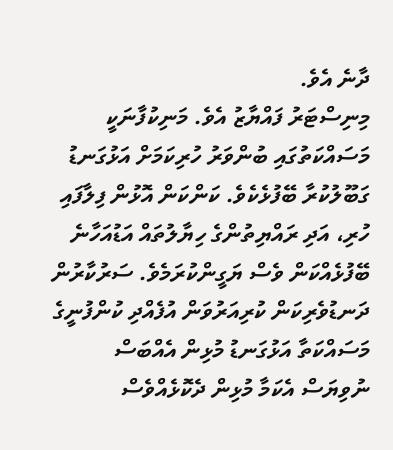ދާނެ އެވެ.
މިނިސްޓަރު ފައްޔާޒު އެވެ. މަނިކުފާނަކީ މަސައްކަތުގައި ބުންވަރު ހުރިކަމަށް އަޅުގަނޑު ގަބޫލުކުރާ ބޭފުޅެކެވެ. ކަންކަން އޮޅުން ފިލާފައި ހުރި، އަދި ރައްޔިތުންގެ ހިޔާލުތައް އަޑުއަހާނެ ބޭފުޅެއްކަން ވެސް ޔަގީންކުރަމެވެ. ސަރުކާރުން ދަނޑުވެރިކަން ކުރިއަރުވަން އުފެއްދި ކުންފުނީގެ މަސައްކަތާ އަޅުގަނޑު މުޅިން އެއްބަސް ނުވިޔަސް އެކަމާ މުޅިން ދެކޮޅެއްވެސް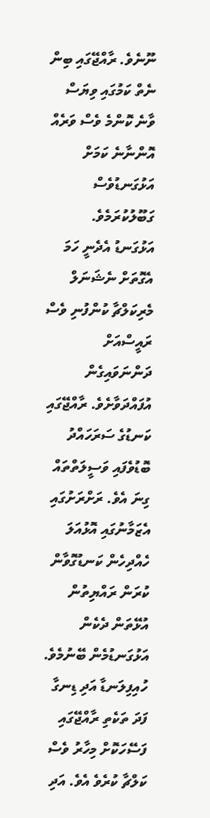ނޫނެވެ. ރާއްޖޭގައި ބިން ނެތް ކަމުގައި ވިޔަސް ވާނެ ކޮންމެ ވެސް ވަރެއް އޮންނާނެ ކަމަށް އަޅުގަނޑުވެސް ގަބޫލުކުރަމެވެ.
އަޅުގަނޑު އެދެނީ ހަމަ އެގޮތަށް ނެޝަނަލް މެރިކަލްޗާ ކުންފުނި ވެސް ރައީސްއަށް ދަންނަވައިގެން އުފައްދަވާށެވެ. ރާއްޖޭގައި ކަނޑުގެ ސަރަހައްދު ބޮޑުވެފައި ވަސީލަތްތައް ގިނަ އެވެ. ރަށްރަށުގައި އެޒަމާނުގައި އޮޅުއަލަ ހެއްދިހެން ކަނޑުގޮވާން ކުރަން ރައްޔިތުން އުޅޭތަން ދެކެން އަޅުގަނޑުމެން ބޭނުމެވެ. ހުއިފިލަނޑާ އަދި ޑިނގާ ފަދަ ތަކެތި ރާއްޖޭގައި ފަސޭހަކޮށް މިހާރު ވެސް ކަލްޗާ ކުރެވެ އެވެ. އަދި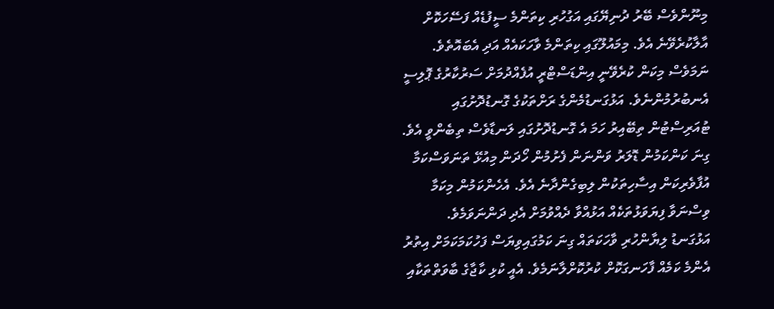މިނޫންވެސް ބޭރު ދުނިޔޭގައި އަގުހުރި ކިތަންމެ ސީފުޑެއް ފަސޭހަކޮށް އާލާކުރެވޭނެ އެވެ. މިމައުލޫގައި ކިތަންމެ ވާހަކައެއް އަދި އެބައޮތެވެ. ނަމަވެސް މިކަން ކުރެވޭނީ އިންޑަސްޓްރީ އުފެއްދުމަށް ސަރުކާރުގެ ޕޮލިސީ އެނބުރުމުންނެވެ. އަޅުގަނޑުމެންގެ ރަށްތަކުގެ ގޮނޑުދޮށުގައި ޓުއަރިސްޓުން ތިބޭއިރު ހަމަ އެ ގޮނޑުދޮށުގައި ލަނޑާވެސް ތިބެންވީ އެވެ. ގިނަ ކަންކަމުން ޑޮލަރު ވަންނަން ފެށުމުން ހޯދަން މިއުޅޭ ތަނަވަސްކަމާ އުފާވެރިކަން އިސާހިތަކުން ލިބިގެންދާނެ އެވެ. އެހެންކަމުން މިކަމާ ވިސްނަވާ ފިޔަވަޅުތަކެއް އަޅުއްވާ ދެއްވުމަށް އެދި ދަންނަވަމެވެ.
އަޅުގަނޑު ލިޔާންހުރި ވާހަކަތައް ގިނަ ކަމުގައިވިޔަސް ފަހުކަމަކަމަށް އިތުރު އެންމެ ކަމެއް ފާހަނގަކޮށް ކުރުކޮށްލާނަމެވެ. އެއީ ކުޅި ކާޖާގެ ބާވަތްތަކާއި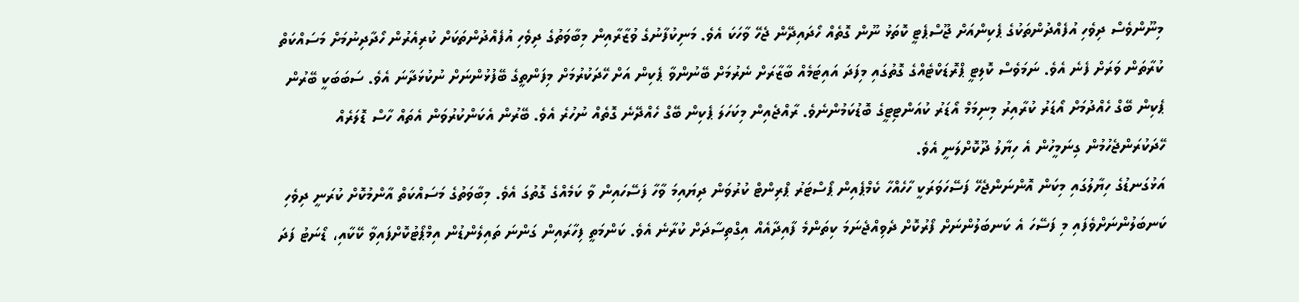މިނޫންވެސް ދިވެހި އުފެއްދުންތަކުގެ ޕެކިންއަށް ޖޫސްޕެޓީ ކޮތަޅު ނޫން ގޮތެއް ހޯދައިދޭން ޖެހޭ ވާހަކަ އެވެ. މަނިކުފާނުގެ ވުޒާރާއިން މިބާވަތުގެ ދިވެހި އުފެއްދުންތަކަށް ކުރިއެރުން ހޯދާދިނުމަށް މަސައްކަތް ކުރާތަން ވަރަށް ފެނެ އެވެ. ނަމަވެސް ކޮލިޓީ ޕްރޮޑަކްޓެއްގެ ގޮތުގައި މިފަދަ އައިޓަމެއް ބާޒާރަށް ނެރުމަށް ބޭނުންވާ ޕެކިން އަށް ހޭދަކުރުމަށް މިފަންތީގެ ބޭފުޅުންނަށް ނުކުޅަދާނަ އެވެ. ސަބަބަކީ ބޭރުން ޕެކިން ބޭގް ހެއްދުމަށް އޯޑަރު ކުރާއިރު މިނިމަމް އޯޑަރު ކުއަންޓިޓީގެ ބޮޑުކަމުންނެވެ. ރާއްޖެއިން މިކަހަލަ ޕެކިން ބޭގް ހެއްދޭނެ ގޮތެއް ނުހުރެ އެވެ. ބޭރުން އެކަންކުރުވަން އެތައް ހާސް ޑޮލަރެއް ހޭދަކުރަންޖެހުމުން ގިނަމީހުން އެ ހިޔާލު ދޫކޮށްލަނީ އެވެ.
އަޅުގަނޑުގެ ހިޔާލުގައި މިކަން އޮންނަންޖެހޭ ފަސޭހަވަރަކީ ހާހެއްހާ ކެމްޕެއިން ޕޯސްޓަރު ޕްރިންޓް ކުރުވަން ދިޔައިމަ ވާހާ ފަސޭހައިން ވާ ކަމެއްގެ ގޮތުގަ އެވެ. މިބާވަތުގެ މަސައްކަތް އާންމުކޮށް ކުރަނީ ދިވެހި ކަނބަލުންނަށްވެފައި މި ފަސޭހަ އެ ކަނބަލުންނަށް ފޯރުކޮށް ދެވިއްޖެނަމަ ކިތަންމެ ފާއިދާއެއް އިގްތިސާދަށް ކުރާނެ އެވެ. ކަންމަތީ ފިހާރައިން ގަންނަ ތައިލެންޑުން އިމްޕޯޓުކޮށްފައިވާ ކޭކާއި، ޑޯނަޓު ފަދަ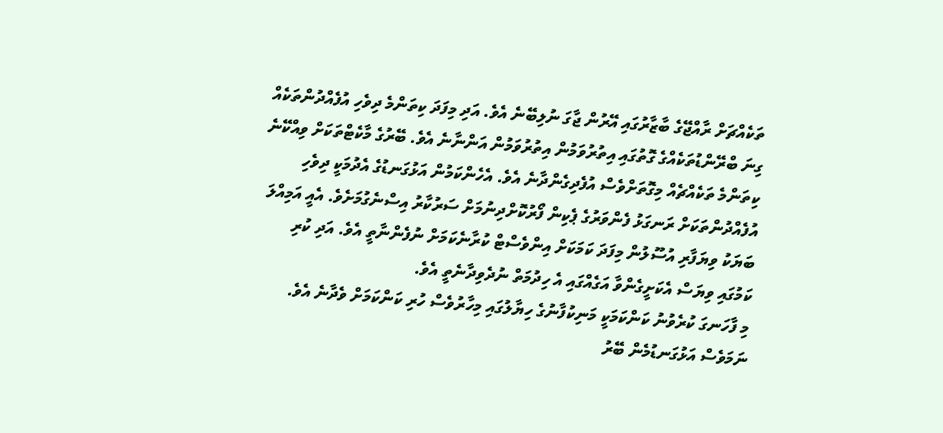ތަކެއްޗަށް ރާއްޖޭގެ ބާޒާރުގައި އޭރުން ޖާގަ ނުލިބޭނެ އެވެ. އަދި މިފަދަ ކިތަންމެ ދިވެހި އުފެއްދުންތަކެއް ގިނަ ބްރޭންޑުތަކެއްގެ ގޮތުގައި އިތުރުވަމުން އިތުރުވަމުން އަންނާނެ އެވެ. ބޭރުގެ މާކެޓްތަކަށް ވިއްކޭނެ ކިތަންމެ ތަކެއްޗެއް މިގޮތަށްވެސް އުފެދިގެންދާނެ އެވެ. އެހެންކަމުން އަޅުގަނޑުގެ އެދުމަކީ ދިވެހި އުފެއްދުންތަކަށް ރަނގަޅު ފެންވަރުގެ ޕެކިން ފޯރުކޮށްދިނުމަށް ސަރުކާރު އިސްނެގުމަށެވެ. އެއީ އަމިއްލަ ބަޔަކު ވިޔަފާރި އުސޫލުން މިފަދަ ކަމަކަށް އިންވެސްޓް ކުރާނެކަމަށް ނުފެންނާތީ އެވެ. އަދި ކުރި ކަމުގައި ވިޔަސް އެކަށީގެންވާ އަގެއްގައި އެ ހިދުމަތް ނުދެވިދާނެތީ އެވެ.
މި ފާހަނގަ ކުރެވުނު ކަންކަމަކީ މަނިކުފާނުގެ ހިޔާލުގައި މިހާރުވެސް ހުރި ކަންކަމަށް ވެދާނެ އެވެ. ނަމަވެސް އަޅުގަނޑުމެން ބޭރު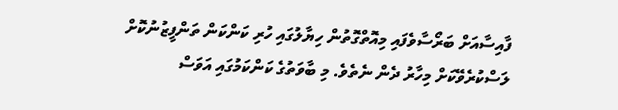ފާއިސާއަށް ބަރޯސާވެފައި މިއޮތްގޮތުން ހިޔާލުގައި ހުރި ކަންކަން ތަންފީޒުނުކޮށް ލަސްކުރެވޭކަށް މިހާރު ދެން ނެތެވެ. މި ބާވަތުގެ ކަންކަމުގައި އަވަސް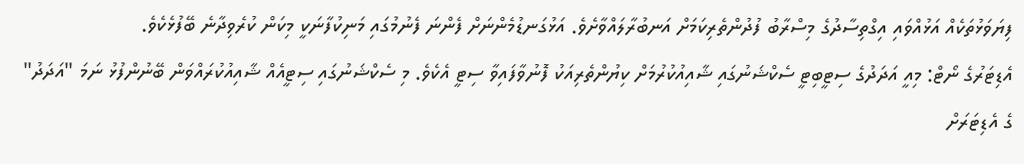ފިޔަވަޅުތަކެއް އަޅުއްވައި އިގްތިސާދުގެ މިސްރާބު ފުދުންތެރިކަމަށް އަނބުރާލައްވާށެވެ. އަޅުގަނޑުމެންނަށް ފެންނަ ފެނުމުގައި މަނިކުފާނަކީ މިކަން ކުރެވިދާނެ ބޭފުޅެކެވެ.
އެޑިޓަރުގެ ނޯޓް: މިއީ އަދަދުގެ ސިޓީބިޓީ ސެކްޝަނުގައި ޝާއިއުކުރުމަށް ކިޔުންތެރިއަކު ފޮނުވާފައިވާ ސިޓީ އެކެވެ. މި ސެކްޝަނުގައި ސިޓީއެއް ޝާއިއުކުރައްވަން ބޭނުންފުޅު ނަމަ "އަދަދު" ގެ އެޑިޓަރަށް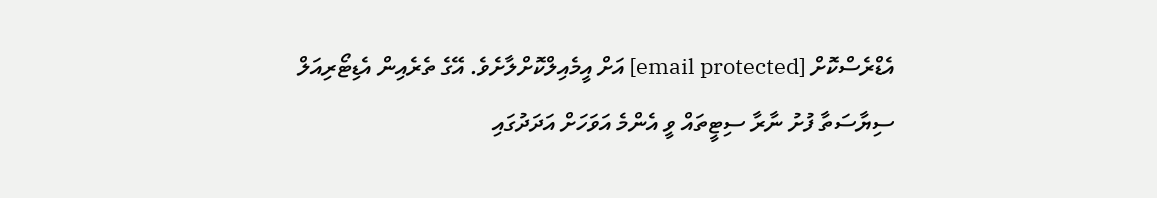އެޑްރެސްކޮށް [email protected] އަށް އީމެއިލްކޮށްލާށެވެ. އޭގެ ތެރެއިން އެޑިޓޯރިއަލް ސިޔާސަތާ ފުށު ނާރާ ސިޓީތައް ވީ އެންމެ އަވަހަށް އަދަދުގައި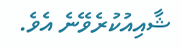ޝާއިއުކުރެވޭނެ އެވެ.